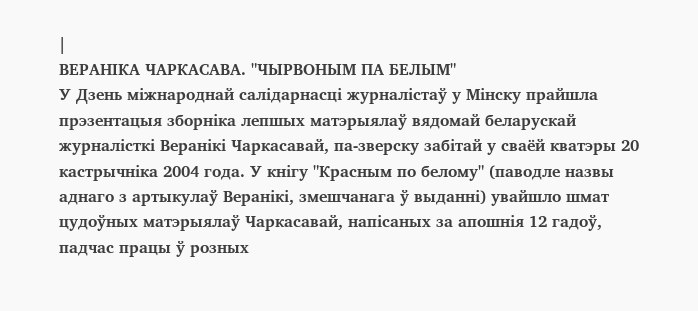|
ВЕРАНІКА ЧАРКАСАВА. "ЧЫРВОНЫМ ПА БЕЛЫМ"
У Дзень міжнароднай салідарнасці журналістаў у Мінску прайшла прэзентацыя зборніка лепшых матэрыялаў вядомай беларускай журналісткі Веранікі Чаркасавай, па-зверску забітай у сваёй кватэры 20 кастрычніка 2004 года. У кнігу "Красным по белому" (паводле назвы аднаго з артыкулаў Веранікі, змешчанага ў выданні) увайшло шмат цудоўных матэрыялаў Чаркасавай, напісаных за апошнія 12 гадоў, падчас працы ў розных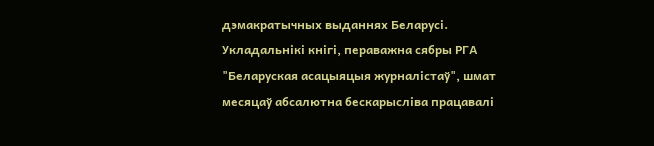дэмакратычных выданнях Беларусі. Укладальнікі кнігі, пераважна сябры РГА "Беларуская асацыяцыя журналістаў", шмат месяцаў абсалютна бескарысліва працавалі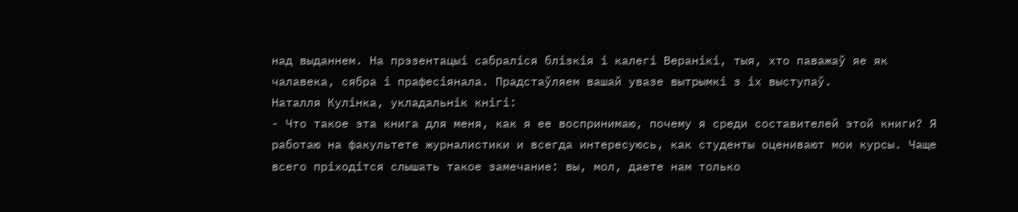над выданнем. На прэзентацыі сабраліся блізкія і калегі Веранікі, тыя, хто паважаў яе як чалавека, сябра і прафесіянала. Прадстаўляем вашай увазе вытрымкі з іх выступаў.
Наталля Кулінка, укладальнік кнігі:
- Что такое эта книга для меня, как я ее воспринимаю, почему я среди составителей этой книги? Я работаю на факультете журналистики и всегда интересуюсь, как студенты оценивают мои курсы. Чаще всего пріходітся слышать такое замечание: вы, мол, даете нам только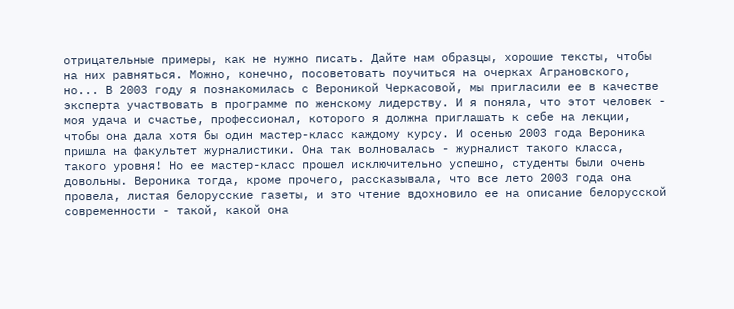отрицательные примеры, как не нужно писать. Дайте нам образцы, хорошие тексты, чтобы на них равняться. Можно, конечно, посоветовать поучиться на очерках Аграновского, но... В 2003 году я познакомилась с Вероникой Черкасовой, мы пригласили ее в качестве эксперта участвовать в программе по женскому лидерству. И я поняла, что этот человек - моя удача и счастье, профессионал, которого я должна приглашать к себе на лекции, чтобы она дала хотя бы один мастер-класс каждому курсу. И осенью 2003 года Вероника пришла на факультет журналистики. Она так волновалась - журналист такого класса, такого уровня! Но ее мастер-класс прошел исключительно успешно, студенты были очень довольны. Вероника тогда, кроме прочего, рассказывала, что все лето 2003 года она провела, листая белорусские газеты, и это чтение вдохновило ее на описание белорусской современности - такой, какой она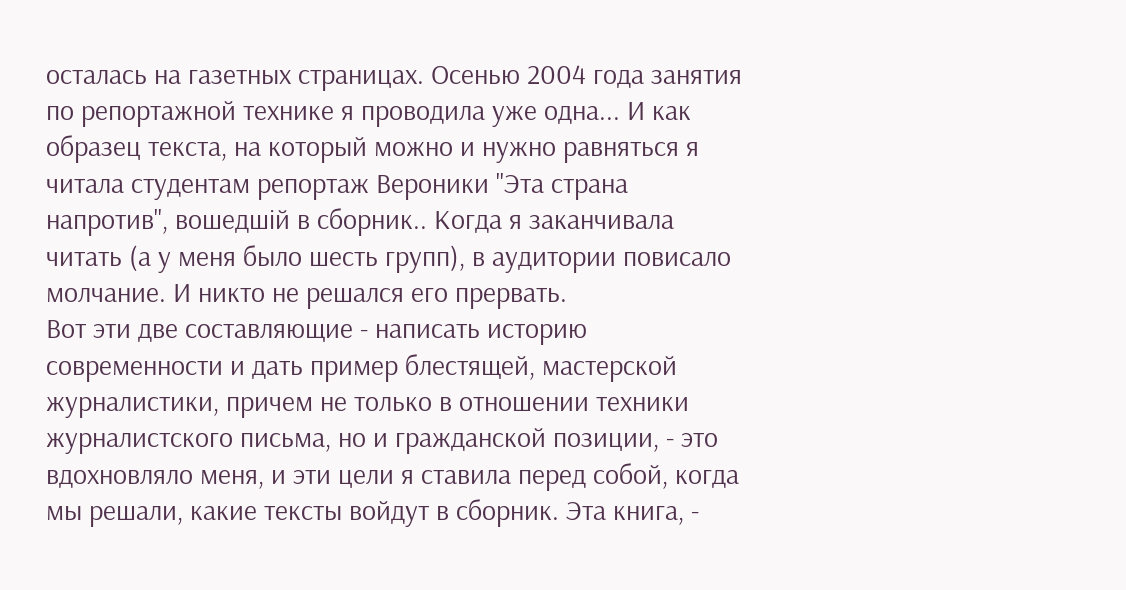осталась на газетных страницах. Осенью 2004 года занятия по репортажной технике я проводила уже одна... И как образец текста, на который можно и нужно равняться я читала студентам репортаж Вероники "Эта страна напротив", вошедшій в сборник.. Когда я заканчивала читать (а у меня было шесть групп), в аудитории повисало молчание. И никто не решался его прервать.
Вот эти две составляющие - написать историю современности и дать пример блестящей, мастерской журналистики, причем не только в отношении техники журналистского письма, но и гражданской позиции, - это вдохновляло меня, и эти цели я ставила перед собой, когда мы решали, какие тексты войдут в сборник. Эта книга, -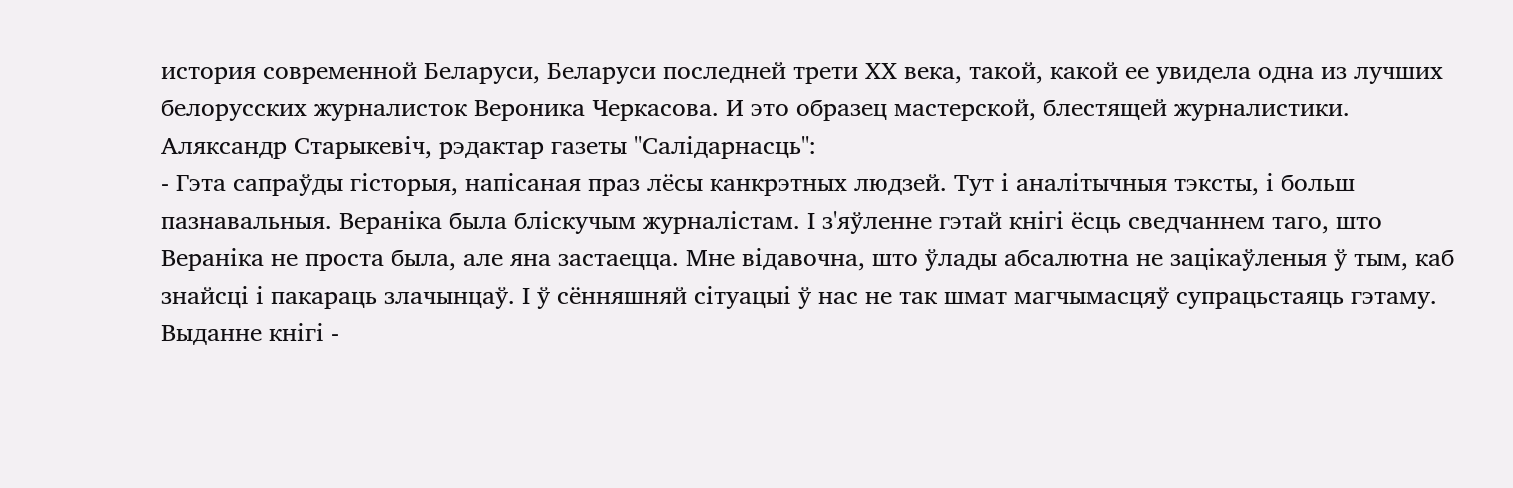история современной Беларуси, Беларуси последней трети ХХ века, такой, какой ее увидела одна из лучших белорусских журналисток Вероника Черкасова. И это образец мастерской, блестящей журналистики.
Аляксандр Старыкевіч, рэдактар газеты "Салідарнасць":
- Гэта сапраўды гісторыя, напісаная праз лёсы канкрэтных людзей. Тут і аналітычныя тэксты, і больш пазнавальныя. Вераніка была бліскучым журналістам. І з'яўленне гэтай кнігі ёсць сведчаннем таго, што Вераніка не проста была, але яна застаецца. Мне відавочна, што ўлады абсалютна не зацікаўленыя ў тым, каб знайсці і пакараць злачынцаў. І ў сённяшняй сітуацыі ў нас не так шмат магчымасцяў супрацьстаяць гэтаму. Выданне кнігі -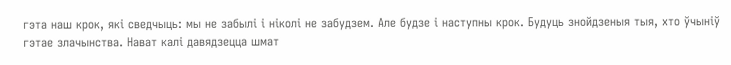гэта наш крок, які сведчыць: мы не забылі і ніколі не забудзем. Але будзе і наступны крок. Будуць знойдзеныя тыя, хто ўчыніў гэтае злачынства. Нават калі давядзецца шмат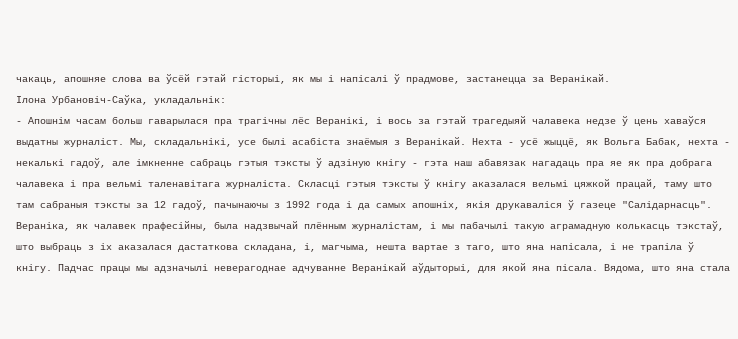чакаць, апошняе слова ва ўсёй гэтай гісторыі, як мы і напісалі ў прадмове, застанецца за Веранікай.
Ілона Урбановіч-Саўка, укладальнік:
- Апошнім часам больш гаварылася пра трагічны лёс Веранікі, і вось за гэтай трагедыяй чалавека недзе ў цень хаваўся выдатны журналіст. Мы, складальнікі, усе былі асабіста знаёмыя з Веранікай. Нехта - усё жыццё, як Вольга Бабак, нехта - некалькі гадоў, але імкненне сабраць гэтыя тэксты ў адзіную кнігу - гэта наш абавязак нагадаць пра яе як пра добрага чалавека і пра вельмі таленавітага журналіста. Скласці гэтыя тэксты ў кнігу аказалася вельмі цяжкой працай, таму што там сабраныя тэксты за 12 гадоў, пачынаючы з 1992 года і да самых апошніх, якія друкаваліся ў газеце "Салідарнасць". Вераніка, як чалавек прафесійны, была надзвычай плённым журналістам, і мы пабачылі такую аграмадную колькасць тэкстаў, што выбраць з іх аказалася дастаткова складана, і, магчыма, нешта вартае з таго, што яна напісала, і не трапіла ў кнігу. Падчас працы мы адзначылі неверагоднае адчуванне Веранікай аўдыторыі, для якой яна пісала. Вядома, што яна стала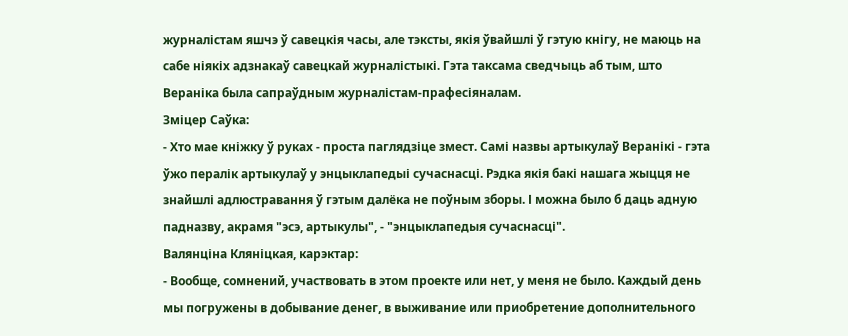журналістам яшчэ ў савецкія часы, але тэксты, якія ўвайшлі ў гэтую кнігу, не маюць на сабе ніякіх адзнакаў савецкай журналістыкі. Гэта таксама сведчыць аб тым, што Вераніка была сапраўдным журналістам-прафесіяналам.
Зміцер Саўка:
- Хто мае кніжку ў руках - проста паглядзіце змест. Самі назвы артыкулаў Веранікі - гэта ўжо пералік артыкулаў у энцыклапедыі сучаснасці. Рэдка якія бакі нашага жыцця не знайшлі адлюстравання ў гэтым далёка не поўным зборы. І можна было б даць адную падназву, акрамя "эсэ, артыкулы", - "энцыклапедыя сучаснасці".
Валянціна Кляніцкая, карэктар:
- Вообще, сомнений, участвовать в этом проекте или нет, у меня не было. Каждый день мы погружены в добывание денег, в выживание или приобретение дополнительного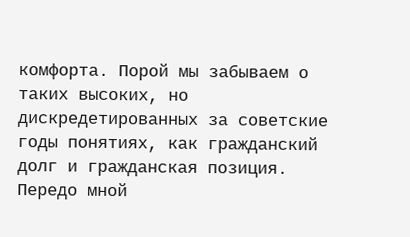комфорта. Порой мы забываем о таких высоких, но дискредетированных за советские годы понятиях, как гражданский долг и гражданская позиция. Передо мной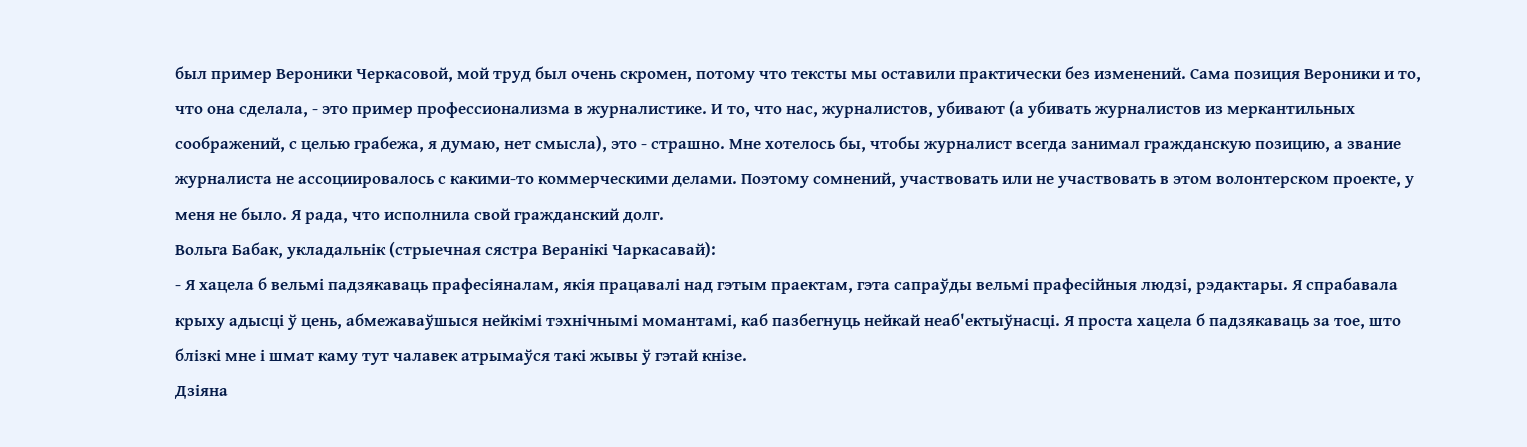был пример Вероники Черкасовой, мой труд был очень скромен, потому что тексты мы оставили практически без изменений. Сама позиция Вероники и то, что она сделала, - это пример профессионализма в журналистике. И то, что нас, журналистов, убивают (а убивать журналистов из меркантильных соображений, с целью грабежа, я думаю, нет смысла), это - страшно. Мне хотелось бы, чтобы журналист всегда занимал гражданскую позицию, а звание журналиста не ассоциировалось с какими-то коммерческими делами. Поэтому сомнений, участвовать или не участвовать в этом волонтерском проекте, у меня не было. Я рада, что исполнила свой гражданский долг.
Вольга Бабак, укладальнік (стрыечная сястра Веранікі Чаркасавай):
- Я хацела б вельмі падзякаваць прафесіяналам, якія працавалі над гэтым праектам, гэта сапраўды вельмі прафесійныя людзі, рэдактары. Я спрабавала крыху адысці ў цень, абмежаваўшыся нейкімі тэхнічнымі момантамі, каб пазбегнуць нейкай неаб'ектыўнасці. Я проста хацела б падзякаваць за тое, што блізкі мне і шмат каму тут чалавек атрымаўся такі жывы ў гэтай кнізе.
Дзіяна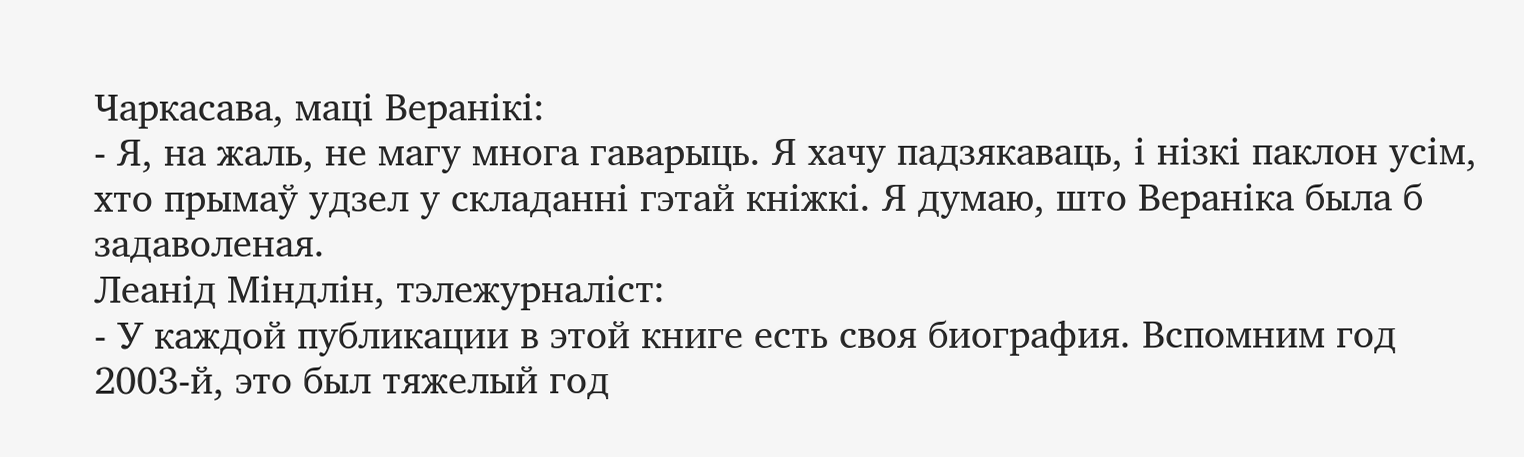Чаркасава, маці Веранікі:
- Я, на жаль, не магу многа гаварыць. Я хачу падзякаваць, і нізкі паклон усім, хто прымаў удзел у складанні гэтай кніжкі. Я думаю, што Вераніка была б задаволеная.
Леанід Міндлін, тэлежурналіст:
- У каждой публикации в этой книге есть своя биография. Вспомним год 2003-й, это был тяжелый год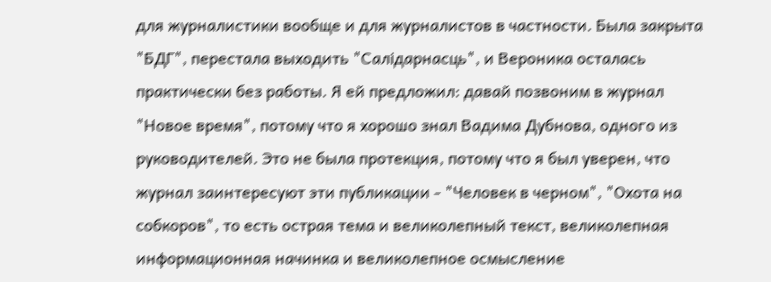для журналистики вообще и для журналистов в частности. Была закрыта "БДГ", перестала выходить "Салідарнасць", и Вероника осталась практически без работы. Я ей предложил: давай позвоним в журнал "Новое время", потому что я хорошо знал Вадима Дубнова, одного из руководителей. Это не была протекция, потому что я был уверен, что журнал заинтересуют эти публикации - "Человек в черном", "Охота на собкоров", то есть острая тема и великолепный текст, великолепная информационная начинка и великолепное осмысление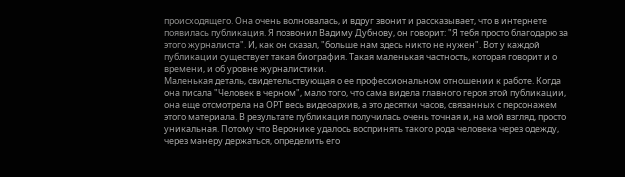происходящего. Она очень волновалась, и вдруг звонит и рассказывает, что в интернете появилась публикация. Я позвонил Вадиму Дубнову, он говорит: "Я тебя просто благодарю за этого журналиста". И, как он сказал, "больше нам здесь никто не нужен". Вот у каждой публикации существует такая биография. Такая маленькая частность, которая говорит и о времени, и об уровне журналистики.
Маленькая деталь, свидетельствующая о ее профессиональном отношении к работе. Когда она писала "Человек в черном", мало того, что сама видела главного героя этой публикации, она еще отсмотрела на ОРТ весь видеоархив, а это десятки часов, связанных с персонажем этого материала. В результате публикация получилась очень точная и, на мой взгляд, просто уникальная. Потому что Веронике удалось воспринять такого рода человека через одежду, через манеру держаться, определить его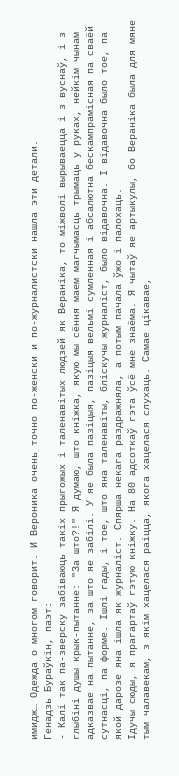имидж… Одежда о многом говорит. И Вероника очень точно по-женски и по-журналистски нашла эти детали.
Генадзь Бураўкін, паэт:
- Калі так па-зверску забіваюць такіх прыгожых і таленавітых людзей як Вераніка, то міжволі вырываецца і з вуснаў, і з глыбіні душы крык-пытанне: "За што?!" Я думаю, што кніжка, якую мы сёння маем магчымасць трымаць у руках, нейкім чынам адказвае на пытанне, за што яе забілі. У яе была пазіцыя, пазіцыя вельмі сумленная і абсалютна бескампрамісная па сваёй сутнасці, па форме. Ішлі гады, і тое, што яна таленавіты, бліскучы журналіст, было відавочна. І відавочна было тое, па якой дарозе яна ішла як журналіст. Спярша некага раздражняла, а потым пачала ўжо і палохаць.
Ідучы сюды, я прагартаў гэтую кніжку. На 80 адсоткаў гэта ўсё мне знаёма. Я чытаў яе артыкулы, бо Вераніка была для мяне тым чалавекам, з якім хацелася раіцца, якога хацелася слухаць. Самае цікавае,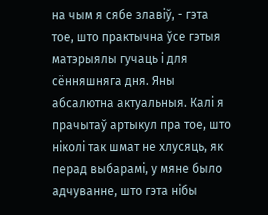на чым я сябе злавіў, - гэта тое, што практычна ўсе гэтыя матэрыялы гучаць і для сённяшняга дня. Яны абсалютна актуальныя. Калі я прачытаў артыкул пра тое, што ніколі так шмат не хлусяць, як перад выбарамі, у мяне было адчуванне, што гэта нібы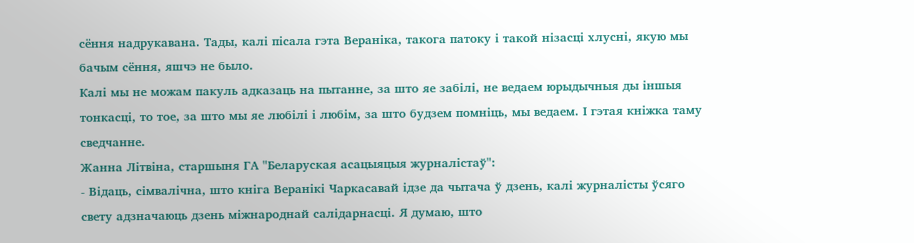сёння надрукавана. Тады, калі пісала гэта Вераніка, такога патоку і такой нізасці хлусні, якую мы бачым сёння, яшчэ не было.
Калі мы не можам пакуль адказаць на пытанне, за што яе забілі, не ведаем юрыдычныя ды іншыя тонкасці, то тое, за што мы яе любілі і любім, за што будзем помніць, мы ведаем. І гэтая кніжка таму сведчанне.
Жанна Літвіна, старшыня ГА "Беларуская асацыяцыя журналістаў":
- Відаць, сімвалічна, што кніга Веранікі Чаркасавай ідзе да чытача ў дзень, калі журналісты ўсяго свету адзначаюць дзень міжнароднай салідарнасці. Я думаю, што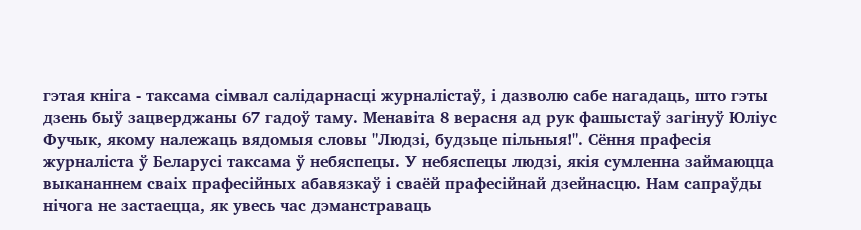гэтая кніга - таксама сімвал салідарнасці журналістаў, і дазволю сабе нагадаць, што гэты дзень быў зацверджаны 67 гадоў таму. Менавіта 8 верасня ад рук фашыстаў загінуў Юліус Фучык, якому належаць вядомыя словы "Людзі, будзьце пільныя!". Сёння прафесія журналіста ў Беларусі таксама ў небяспецы. У небяспецы людзі, якія сумленна займаюцца выкананнем сваіх прафесійных абавязкаў і сваёй прафесійнай дзейнасцю. Нам сапраўды нічога не застаецца, як увесь час дэманстраваць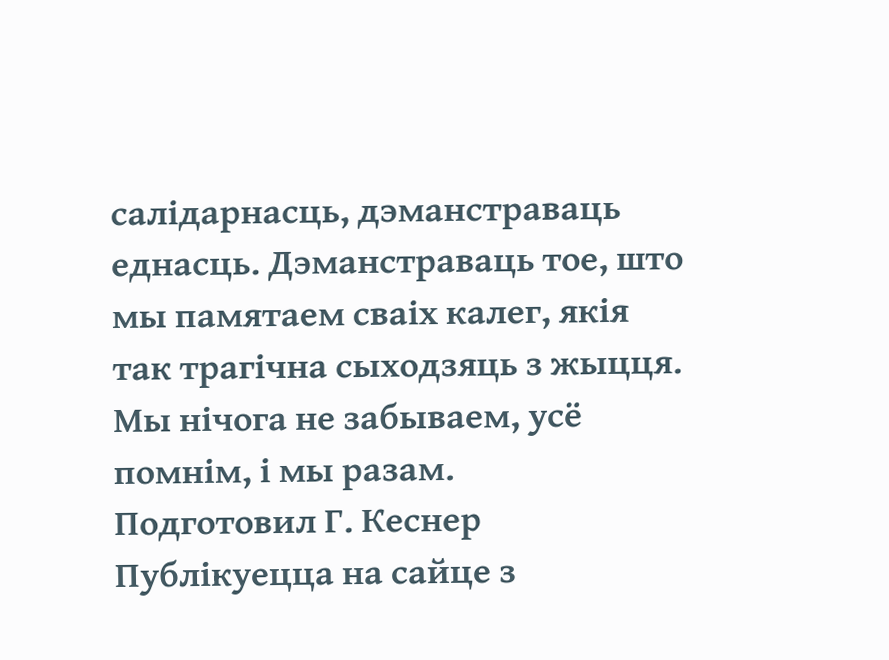салідарнасць, дэманстраваць еднасць. Дэманстраваць тое, што мы памятаем сваіх калег, якія так трагічна сыходзяць з жыцця. Мы нічога не забываем, усё помнім, і мы разам.
Подготовил Г. Кеснер
Публікуецца на сайце з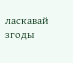ласкавай згоды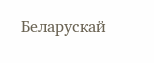Беларускай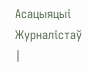Асацыяцыі Журналістаў
|